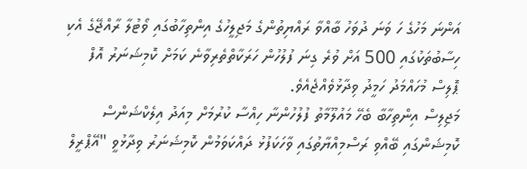އަންނަ މަހުގެ ހަ ވަނަ ދުވަހު ބާއްވާ ރައްޔިތުންގެ މަޖިލީހުގެ އިންތިހާބުގައި ވޯޓުލާ ރާއްޖޭގެ އެކި ހިސާބުތަކުގައި 500 އަށް ވުރެ ގިނަ ފުލުހުން ހަރަކާތްތެރިވާނެ ކަމަށް ކޮމިޝަނަރު އޮފް ޕޮލިސް މުހައްމަދު ހަމީދު ވިދާޅުވެއްޖެއެވެ.
މަޖިލިސް އިންތިހާބާ ބެހޭ މައުލޫމާތު ފުލުހުންނާ ހިއްސާ ކުރުމަށް މިއަދު އިލެކްޝަންސް ކޮމިޝަންގައި ބޭއްވި ރަސްމިއްޔާތުގައި ވާހަކަފުޅު ދައްކަވަމުން ކޮމިޝަނަރު ވިދާޅުވީ "އޭޕްރީލް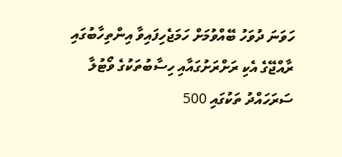ހަވަނަ ދުވަހު ބޭއްވުމަށް ހަމަޖެހިފައިވާ އިންތިހާބުގައި ރާއްޖޭގެ އެކި ރަށްރަށުގައާއި ހިސާބުތަކުގެ ވޯޓުލާ ސަރަހައްދު ތަކުގައި 500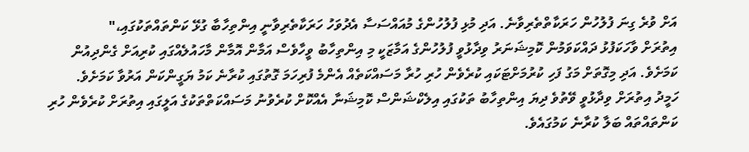އަށް ވުރެ ގިނަ ފުލުހުން ހަރަކާތްތެރިވާނެ. އަދި މުޅި ފުލުހުންގެ މުއައްސަސާ އެދުވަހު ހަރަކާތެރިވާނީ އިންތިހާބާ ގުޅޭ ކަންތައްތަކުގައި،"
އިތުރަށް ވާހަކަފުޅު ދައްކަވަމުން ކޮމިޝަނަރު ވިދާޅުވީ ފުލުހުންގެ އަމާޒަކީ މި އިންތިހާބު ވީހާވެސް އަމާން އޮމާން މާހައުލެއްގައި ކުރިއަށް ގެންދިއުން ކަމަށެވެ. އަދި މިގޮތަށް މަގު ފަހި ކުރުމަށްޓަކައި ކުރެވެން ހުރި ހުރާ މަސައްކަތެއް އެންމެ ފުރިހަމަ ގޮތުގައި ކުރާނެ ކަމު ޔަގީންކަން އަރުވާ ކަމަށެވެ.
ހަމީދު އިތުރަށް ވިދާޅުވީ ވޭތުވެ ދިޔަ އިންތިހާބު ތަކުގައި އިލެކްޝަންސް ކޮމިޝަނާ އެއްކޮށް ކުރެވުނު މަސައްކަތްތަކުގެ އަލީގައި އިތުރަށް ކުރެވެން ހުރި ކަންތައްތައް ބަލާ ކުރާނެ ކަމުގައެވެ.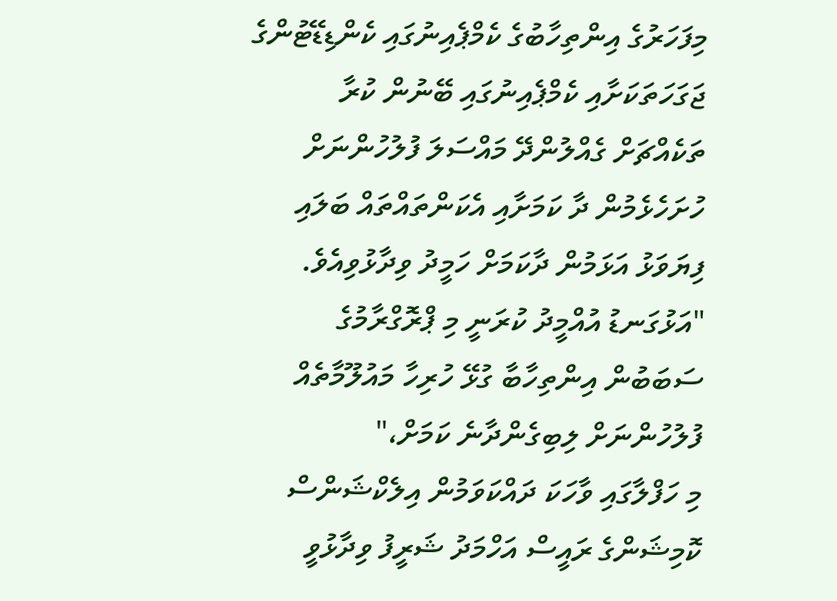މިފަހަރުގެ އިންތިހާބުގެ ކެމްޕެއިނުގައި ކެންޑިޑޭޓުންގެ ޖަގަހަތަކަށާއި ކެމްޕެއިނުގައި ބޭނުން ކުރާ ތަކެއްޗަށް ގެއްލުންދޭ މައްސަލަ ފުލުހުންނަށް ހުށަހެޅެމުން ދާ ކަމަށާއި އެކަންތައްތައް ބަލައި ފިޔަވަޅު އަޅަމުން ދާކަމަށް ހަމީދު ވިދާޅުވިއެވެ.
"އަޅުގަނޑު އުއްމީދު ކުރަނީ މި ޕްރޮގްރާމުގެ ސަބަބުން އިންތިހާބާ ގުޅޭ ހުރިހާ މައުލޫމާތެއް ފުލުހުންނަށް ލިބިގެންދާނެ ކަމަށް،"
މި ހަފްލާގައި ވާހަކަ ދައްކަވަމުން އިލެކްޝަންސް ކޮމިޝަންގެ ރައީސް އަހްމަދު ޝަރީފު ވިދާޅުވީ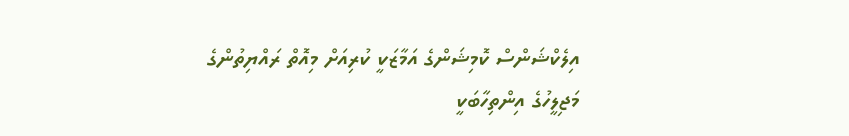އިލެކްޝަންސް ކޮމިޝަންގެ އަމާޒަކީ ކުރިއަށް މިއޮތް ރައްޔިތުންގެ މަޖިލީހުގެ އިންތިހާބަކީ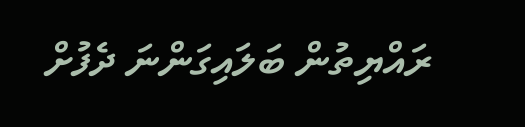ރައްޔިތުން ބަލައިގަންނަ ދެފުށް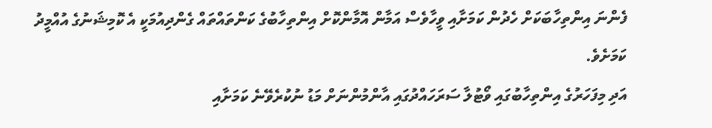ފެންނަ އިންތިހާބަކަށް ހެދުން ކަމަށާއި ވީހާވެސް އަމާން އޮމާންކޮށް އިންތިހާބުގެ ކަންތައްތައް ގެންދިއުމަކީ އެ ކޮމިޝަނުގެ އުއްމީދު ކަމަށެވެ.
އަދި މިފަހަރުގެ އިންތިހާބުގައި ވޯޓުލާ ސަރަހައްދުގައި އާންމުންނަށް މަޑު ނުކުރެވޭނެ ކަމަށާއި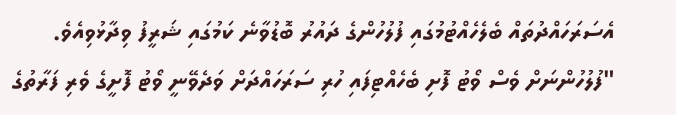އެސަރަހައްދުތައް ބެލެހެއްޓުމުގައި ފުލުހުންގެ ދައުރު ބޮޑުވާނެ ކަމުގައި ޝަރީފު ވިދާޅުވިއެވެ.
"ފުލުހުންނަށް ވެސް ވޯޓު ފޮށި ބެހެއްޓިފައި ހުރި ސަރަހައްދަށް ވަދެވޭނީ ވޯޓު ފޮށީގެ ވެރި ފަރާތުގެ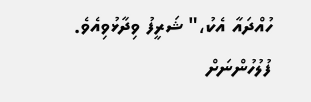ހުއްދައާ އެކު،" ޝަރީފު ވިދާޅުވިއެވެ.
ފުލުހުންނަށް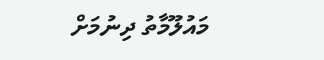މައުލޫމާތު ދިނުމަށް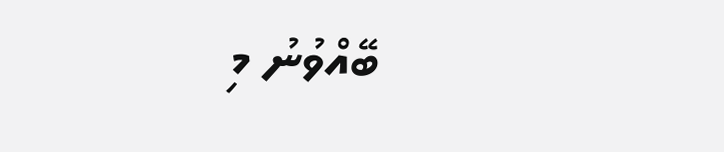ބޭއްވުނު މި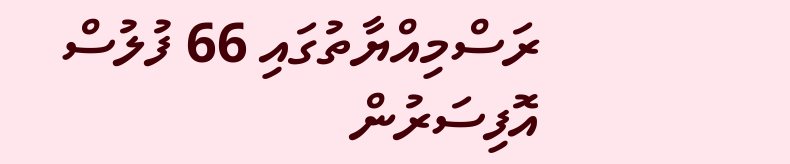ރަސްމިއްޔާތުގައި 66 ފުލުސް އޮފިސަރުން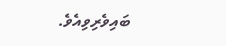ބައިވެރިވިއެވެ.